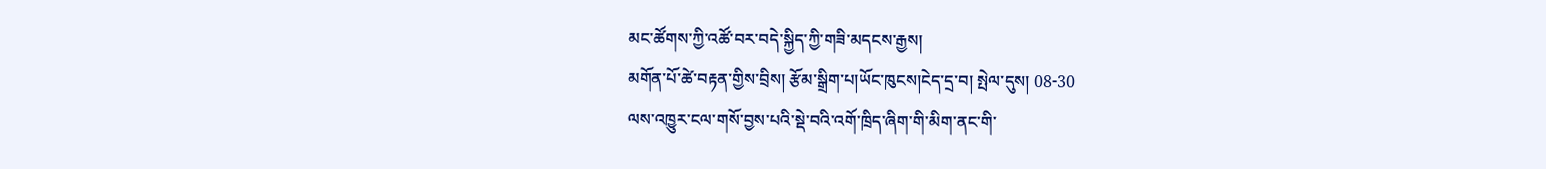མང་ཚོགས་ཀྱི་འཚོ་བར་བདེ་སྐྱིད་ཀྱི་གཟི་མདངས་རྒྱས།
མགོན་པོ་ཚེ་བརྟན་གྱིས་བྲིས། རྩོམ་སྒྲིག་པ།ཡོང་ཁུངས།ངེད་དྲ་བ། སྤེལ་དུས། 08-30
ལས་འཁྱུར་ངལ་གསོ་བྱས་པའི་སྡེ་བའི་འགོ་ཁྲིད་ཞིག་གི་མིག་ནང་གི་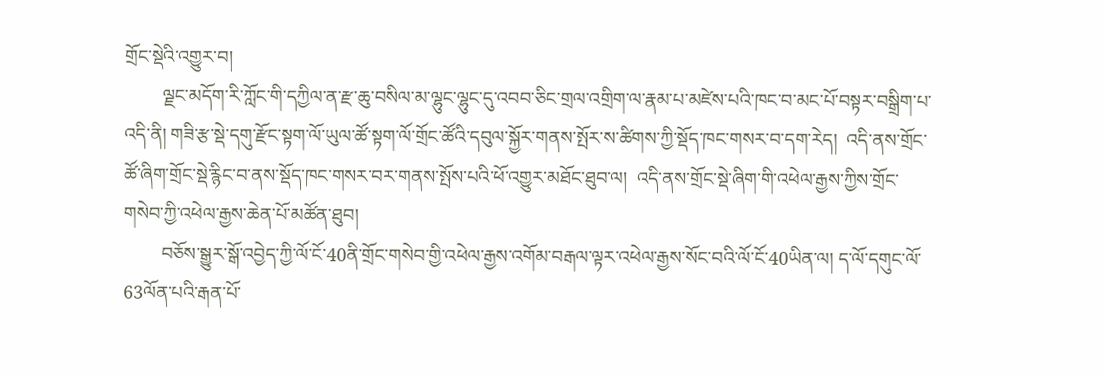གྲོང་སྡེའི་འགྱུར་བ།
        ལྗང་མདོག་རི་ཀློང་གི་དཀྱིལ་ན་རྫ་ཆུ་བསིལ་མ་ལྷུང་ལྷུང་དུ་འབབ་ཅིང་གྲལ་འགྲིག་ལ་རྣམ་པ་མཛེས་པའི་ཁང་བ་མང་པོ་བསྟར་བསྒྲིག་པ་འདི་ནི། གཟི་རྩ་སྡེ་དགུ་རྫོང་སྟག་ལོ་ཡུལ་ཚོ་སྟག་ལོ་གྲོང་ཚོའི་དབུལ་སྐྱོར་གནས་སྤོར་ས་ཚིགས་ཀྱི་སྡོད་ཁང་གསར་བ་དག་རེད།  འདི་ནས་གྲོང་ཚོ་ཞིག་གྲོང་སྡེ་རྙིང་བ་ནས་སྡོད་ཁང་གསར་བར་གནས་སྤོས་པའི་ཕོ་འགྱུར་མཐོང་ཐུབ་ལ།  འདི་ནས་གྲོང་སྡེ་ཞིག་གི་འཕེལ་རྒྱས་ཀྱིས་གྲོང་གསེབ་ཀྱི་འཕེལ་རྒྱས་ཆེན་པོ་མཚོན་ཐུབ།
        བཅོས་སྒྱུར་སྒོ་འབྱེད་ཀྱི་ལོ་ངོ་40ནི་གྲོང་གསེབ་གྱི་འཕེལ་རྒྱས་འགོམ་བརྒལ་ལྟར་འཕེལ་རྒྱས་སོང་བའི་ལོ་ངོ་40ཡིན་ལ། ད་ལོ་དགུང་ལོ་63ལོན་པའི་རྒན་པོ་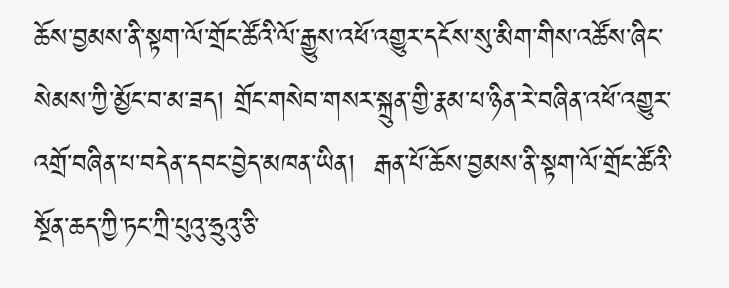ཆོས་བྱམས་ནི་སྟག་ལོ་གྲོང་ཚོའི་ལོ་རྒྱུས་འཕོ་འགྱུར་དངོས་སུ་མིག་གིས་འཚོས་ཞིང་སེམས་ཀྱི་མྱོང་བ་མ་ཟད། གྲོང་གསེབ་གསར་སྐྲུན་གྱི་རྣམ་པ་ཉིན་རེ་བཞིན་འཕོ་འགྱུར་འགྲོ་བཞིན་པ་བདེན་དབང་བྱེད་མཁན་ཡིན།  རྒན་པོ་ཆོས་བྱམས་ནི་སྟག་ལོ་གྲོང་ཚོའི་སྔོན་ཆད་ཀྱི་ཏང་ཀྲི་པུའུ་ཧྲུའུ་ཅི་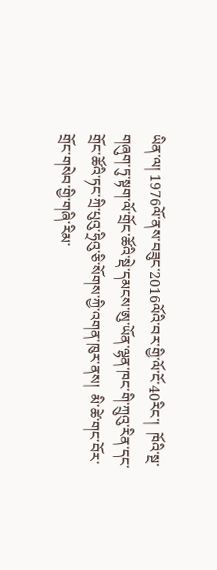ཡིན་ལ། 1976ལོ་ནས་བཟུང་2016ལོའི་བར་གྱི་ལོ་ངོ་40རིང་།  ཁོའི་སྔ་གཞུག་ཏུ་སྟག་ལོ་གྲོང་ཚོའི་སྡེ་དམངས་ཨུ་ཡོན་ལྷན་ཁང་གི་ཀྲུའུ་རིན་དང་གྲོང་ཚོའི་ཏང་ཀྲི་པུའུ་ཧྲིའུ་ཅི་སོགས་ཀྱི་འགན་ཁུར་ནས།  མི་ཚེ་གང་བོར་གྲོང་གསེབ་གྱི་གཞི་རིམ་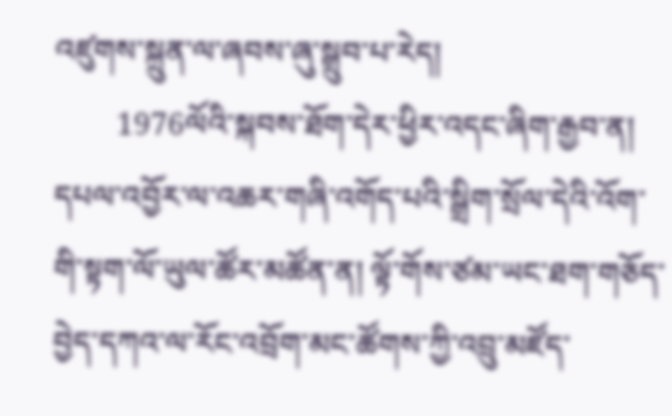འཛུགས་སྐྲུན་ལ་ཞབས་ཞུ་སྒྲུབ་པ་རེད།
        1976ལོའི་སྐབས་ཐོག་དེར་ཕྱིར་འདང་ཞིག་རྒྱབ་ན།  དཔལ་འབྱོར་ལ་འཆར་གཞི་འགོད་པའི་སྒྲིག་སྲོལ་དེའི་འོག་གི་སྟག་ལོ་ཡུལ་ཚོར་མཚོན་ན། ལྟོ་གོས་ཙམ་ཡང་ཐག་གཅོད་བྱེད་དཀའ་ལ་རོང་འབྲོག་མང་ཚོགས་ཀྱི་འབྲུ་མཛོད་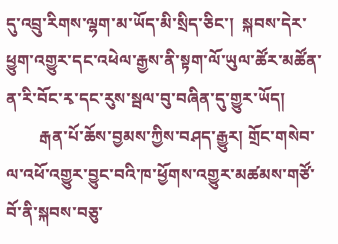དུ་འབྲུ་རིགས་ལྷག་མ་ཡོད་མི་སྲིད་ཅིང་།  སྐབས་དེར་ཕྱུག་འགྱུར་དང་འཕེལ་རྒྱས་ནི་སྟག་ལོ་ཡུལ་ཚོར་མཚོན་ན་རི་བོང་རྭ་དང་རུས་སྦལ་བུ་བཞིན་དུ་གྱུར་ཡོད།
        རྒན་པོ་ཆོས་བྱམས་ཀྱིས་བཤད་རྒྱུར། གྲོང་གསེབ་ལ་འཕོ་འགྱུར་བྱུང་བའི་ཁ་ཕྱོགས་འགྱུར་མཚམས་གཙོ་བོ་ནི་སྐབས་བཅུ་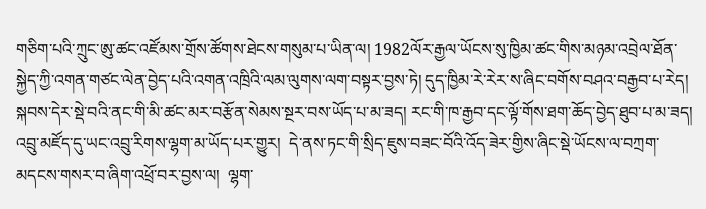གཅིག་པའི་ཀྲུང་ཨུ་ཚང་འཛོམས་གྲོས་ཚོགས་ཐེངས་གསུམ་པ་ཡིན་ལ། 1982ལོར་རྒྱལ་ཡོངས་སུ་ཁྱིམ་ཚང་གིས་མཉམ་འབྲེལ་ཐོན་སྐྱེད་ཀྱི་འགན་གཙང་ལེན་བྱེད་པའི་འགན་འཁྲིའི་ལམ་ལུགས་ལག་བསྟར་བྱས་ཏེ། དུད་ཁྱིམ་རེ་རེར་ས་ཞིང་བགོས་བཤའ་བརྒྱབ་པ་རེད། སྐབས་དེར་སྡེ་བའི་ནང་གི་མི་ཚང་མར་བརྩོན་སེམས་སྔར་བས་ཡོད་པ་མ་ཟད། རང་གི་ཁ་རྒྱབ་དང་ལྟོ་གོས་ཐག་ཆོད་བྱེད་ཐུབ་པ་མ་ཟད།  འབྲུ་མཛོད་དུ་ཡང་འབྲུ་རིགས་ལྷག་མ་ཡོད་པར་གྱུར།  དེ་ནས་ཏང་གི་སྲིད་ཇུས་བཟང་བོའི་འོད་ཟེར་གྱིས་ཞིང་སྡེ་ཡོངས་ལ་བཀྲག་མདངས་གསར་བ་ཞིག་འཕྲོ་བར་བྱས་ལ།  ལྷག་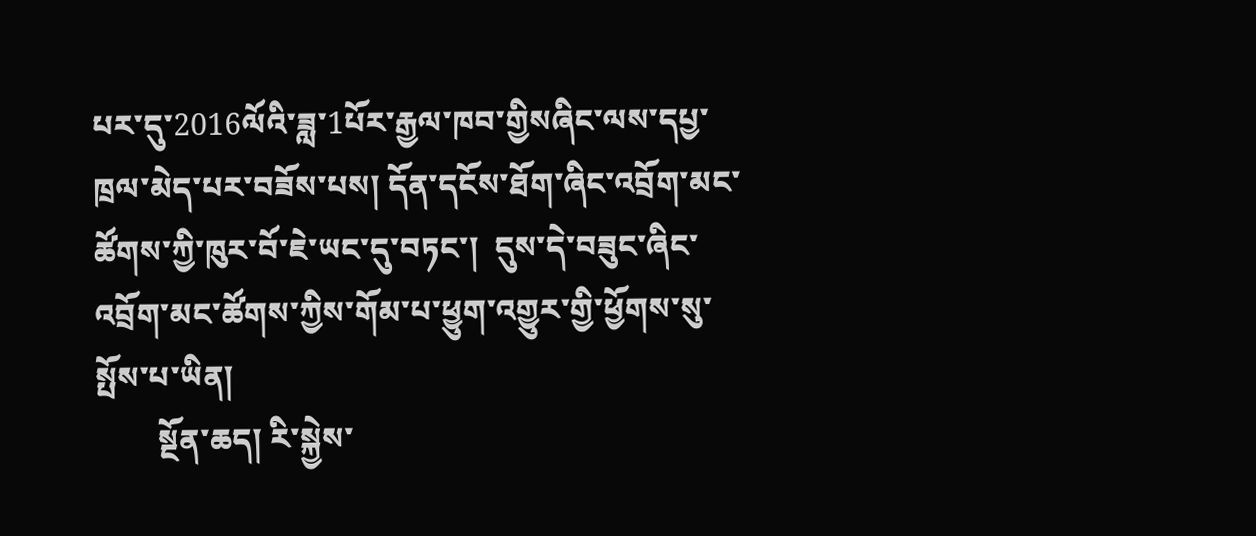པར་དུ་2016ལོའི་ཟླ་1པོར་རྒྱལ་ཁབ་གྱིསཞིང་ལས་དཔྱ་ཁྲལ་མེད་པར་བཟོས་པས། དོན་དངོས་ཐོག་ཞིང་འབྲོག་མང་ཚོགས་ཀྱི་ཁུར་བོ་ཇེ་ཡང་དུ་བཏང་།  དུས་དེ་བཟུང་ཞིང་འབྲོག་མང་ཚོགས་ཀྱིས་གོམ་པ་ཕྱུག་འགྱུར་གྱི་ཕྱོགས་སུ་སྤོས་པ་ཡིན།
        སྔོན་ཆད། རི་སྐྱེས་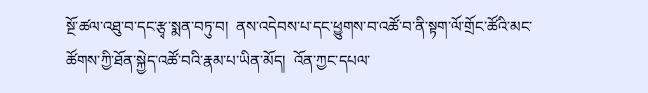སྔོ་ཚལ་འཐུ་བ་དང་རྩྭ་སྨན་བཏུ་བ།  ནས་འདེབས་པ་དང་ཕྱུགས་བ་འཚོ་བ་ནི་སྟག་ལོ་གྲོང་ཚོའི་མང་ཚོགས་ཀྱི་ཐོན་སྐྱེད་འཚོ་བའི་རྣམ་པ་ཡིན་མོད།  འོན་ཀྱང་དཔལ་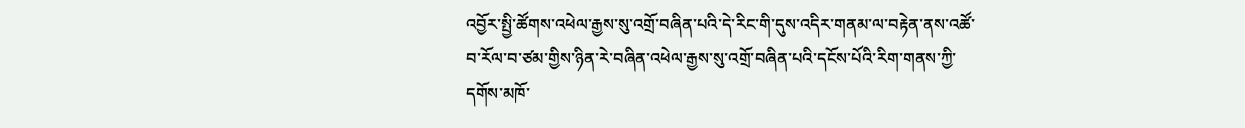འབྱོར་སྤྱི་ཚོགས་འཕེལ་རྒྱས་སུ་འགྲོ་བཞིན་པའི་དེ་རིང་གི་དུས་འདིར་གནམ་ལ་བརྟེན་ནས་འཚོ་བ་རོལ་བ་ཙམ་གྱིས་ཉིན་རེ་བཞིན་འཕེལ་རྒྱས་སུ་འགྲོ་བཞིན་པའི་དངོས་པོའི་རིག་གནས་ཀྱི་དགོས་མཁོ་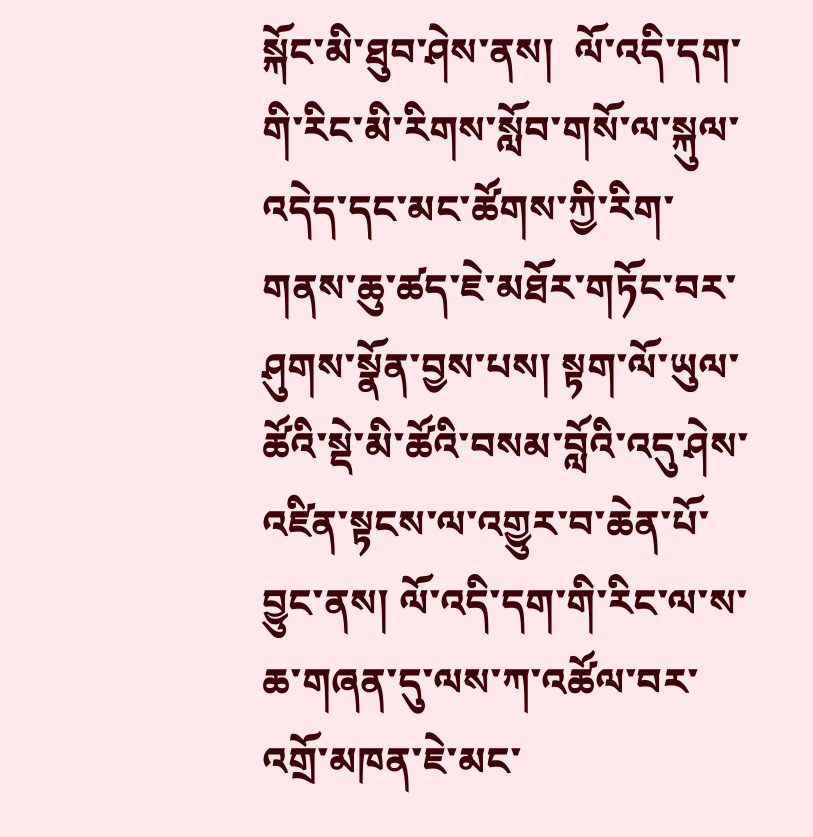སྐོང་མི་ཐུབ་ཤེས་ནས།  ལོ་འདི་དག་གི་རིང་མི་རིགས་སློབ་གསོ་ལ་སྐུལ་འདེད་དང་མང་ཚོགས་ཀྱི་རིག་གནས་ཆུ་ཚད་ཇེ་མཐོར་གཏོང་བར་ཤུགས་སྣོན་བྱས་པས། སྟག་ལོ་ཡུལ་ཚོའི་སྡེ་མི་ཚོའི་བསམ་བློའི་འདུ་ཤེས་འཛིན་སྟངས་ལ་འགྱུར་བ་ཆེན་པོ་བྱུང་ནས། ལོ་འདི་དག་གི་རིང་ལ་ས་ཆ་གཞན་དུ་ལས་ཀ་འཚོལ་བར་འགྲོ་མཁན་ཇེ་མང་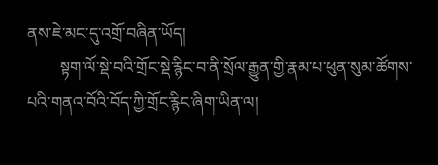ནས་ཇེ་མང་དུ་འགྲོ་བཞིན་ཡོད།
        སྟག་ལོ་སྡེ་བའི་གྲོང་སྡེ་རྙིང་བ་ནི་སྲོལ་རྒྱུན་གྱི་རྣམ་པ་ཕུན་སུམ་ཚོགས་པའི་གནའ་བོའི་བོད་ཀྱི་གྲོང་རྙིང་ཞིག་ཡིན་ལ།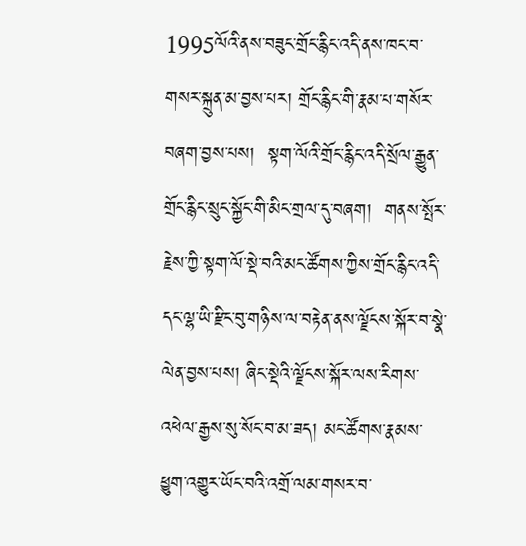1995ལོའི་ནས་བཟུང་གྲོང་རྙིང་འདི་ནས་ཁང་བ་གསར་སྐྲུན་མ་བྱས་པར། གྲོང་རྙིང་གི་རྣམ་པ་གསོར་བཞག་བྱས་པས།  སྟག་ལོའི་གྲོང་རྙིང་འདི་སྲོལ་རྒྱུན་གྲོང་རྙིང་སྲུང་སྐྱོང་གི་མིང་གྲལ་དུ་བཞག།  གནས་སྤོར་རྗེས་ཀྱི་སྟག་ལོ་སྡེ་བའི་མང་ཚོགས་ཀྱིས་གྲོང་རྙིང་འདི་དང་ལྷ་ཡི་རྫིང་བུ་གཉིས་ལ་བརྟེན་ནས་ལྗོངས་སྐོར་བ་སྣེ་ལེན་བྱས་པས། ཞིང་སྡེའི་ལྗོངས་སྐོར་ལས་རིགས་འཕེལ་རྒྱས་སུ་སོང་བ་མ་ཟད། མང་ཚོགས་རྣམས་ཕྱུག་འགྱུར་ཡོང་བའི་འགྲོ་ལམ་གསར་བ་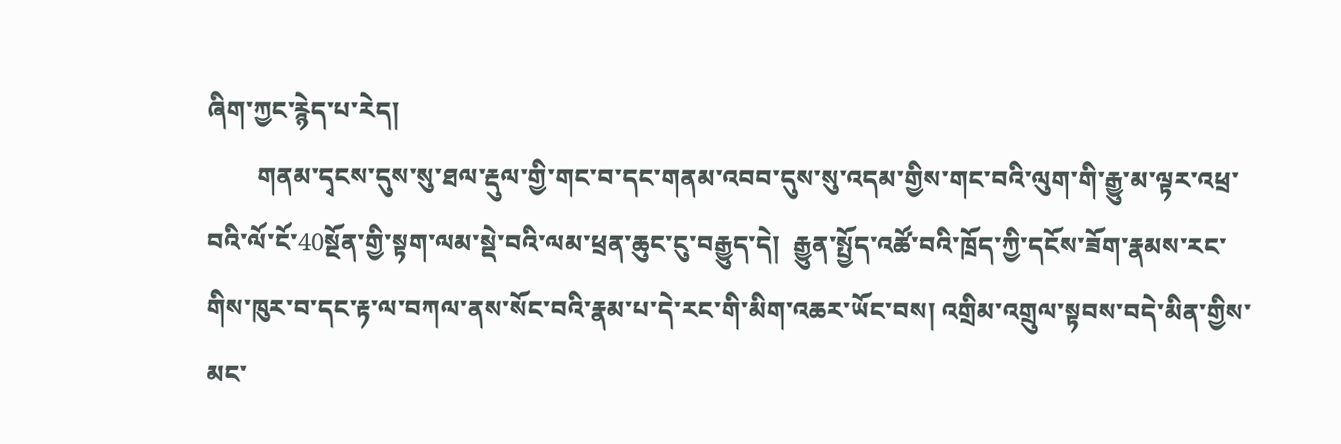ཞིག་ཀྱང་རྙེད་པ་རེད།
        གནམ་དྭངས་དུས་སུ་ཐལ་རྡུལ་གྱི་གང་བ་དང་གནམ་འབབ་དུས་སུ་འདམ་གྱིས་གང་བའི་ལུག་གི་རྒྱུ་མ་ལྟར་འཕྲ་བའི་ལོ་ངོ་40སྔོན་གྱི་སྟག་ལམ་སྡེ་བའི་ལམ་ཕྲན་ཆུང་ངུ་བརྒྱུད་དེ།  རྒྱུན་སྤྱོད་འཚོ་བའི་ཁྲོད་ཀྱི་དངོས་ཟོག་རྣམས་རང་གིས་ཁུར་བ་དང་རྟ་ལ་བཀལ་ནས་སོང་བའི་རྣམ་པ་དེ་རང་གི་མིག་འཆར་ཡོང་བས། འགྲིམ་འགྲུལ་སྟབས་བདེ་མིན་གྱིས་མང་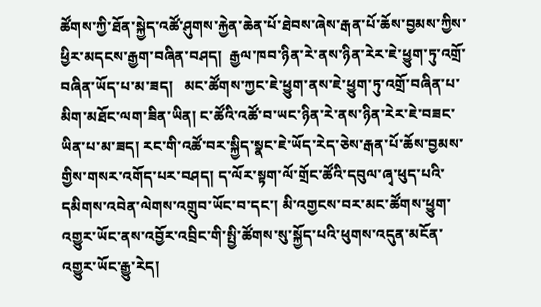ཚོགས་ཀྱི་ཐོན་སྐྱེད་འཚོ་ཤུགས་རྐྱེན་ཆེན་པོ་ཐེབས་ཞེས་རྒན་པོ་ཆོས་བྱམས་ཀྱིས་ཕྱིར་མདངས་རྒྱག་བཞིན་བཤད།  རྒྱལ་ཁབ་ཉིན་རེ་ནས་ཉིན་རེར་ཇེ་ཕྱུག་ཏུ་འགྲོ་བཞིན་ཡོད་པ་མ་ཟད།   མང་ཚོགས་ཀྱང་ཇེ་ཕྱུག་ནས་ཇེ་ཕྱུག་ཏུ་འགྲོ་བཞིན་པ་མིག་མཐོང་ལག་ཟིན་ཡིན། ང་ཚོའི་འཚོ་བ་ཡང་ཉིན་རེ་ནས་ཉིན་རེར་ཇེ་བཟང་ཡིན་པ་མ་ཟད། རང་གི་འཚོ་བར་སྐྱིད་སྣང་ཇེ་ཡོད་རེད་ཅེས་རྒན་པོ་ཆོས་བྱམས་གྱིས་གསར་འགོད་པར་བཤད། ད་ལོར་སྟག་ལོ་གྲོང་ཚོའི་དབུལ་ཞྭ་ཕུད་པའི་དམིགས་འབེན་ལེགས་འགྲུབ་ཡོང་བ་དང་། མི་འགྱངས་བར་མང་ཚོགས་ཕྱུག་འགྱུར་ཡོང་ནས་འབྱོར་འབྲིང་གི་སྤྱི་ཚོགས་སུ་སྐྱོད་པའི་ཕུགས་འདུན་མངོན་འགྱུར་ཡོང་རྒྱུ་རེད།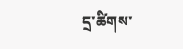དྲ་ཚིགས་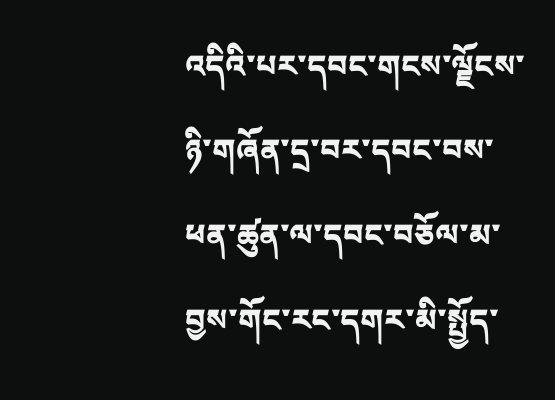འདིའི་པར་དབང་གངས་ལྗོངས་ཉི་གཞོན་དྲ་བར་དབང་བས་ཕན་ཚུན་ལ་དབང་བཅོལ་མ་བྱས་གོང་རང་དགར་མི་སྤྱོད་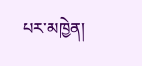པར་མཁྱེན།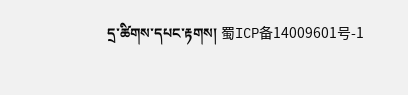དྲ་ཚིགས་དཔང་རྟགས། 蜀ICP备14009601号-1